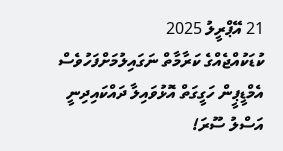21 އޭޕްރީލު 2025
ކުޑަކުއްޖެއްގެ ކަރާމާތް ނަގައިލުމަށްފަހުވެސް އެމްޑީޕީން ހަގީގަތް އޮޅުވައިލާ ދައްކައިދިނީ އަސްލު ސޫރަ!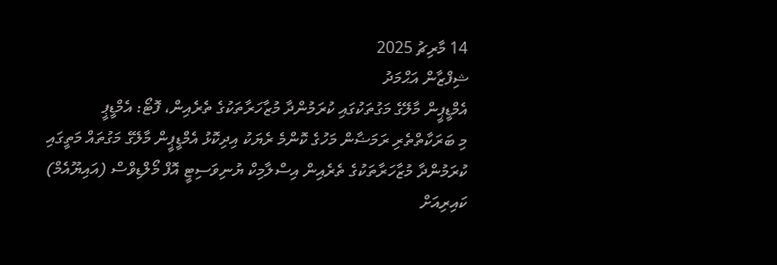14 މާރިޗު 2025
ޝިފްޒާން އަޙްމަދު
އެމްޑީޕީން މާލޭގެ މަގުތަކުގައި ކުރަމުންދާ މުޒާހަރާތަކުގެ ތެރެއިން، ފޮޓޯ: އެމްޑީޕީ
މި ބަރަކާތްތެރި ރަމަޟާން މަހުގެ ކޮންމެ ރެޔަކު އިދިކޮޅު އެމްޑީޕީން މާލޭގެ މަގުތައް މަތީގައި ކުރަމުންދާ މުޒާހަރާތަކުގެ ތެރެއިން އިސްލާމިކް ޔުނިވަސިޓީ އޮފް މޯލްޑިވްސް (އައިޔޫއެމް) ކައިރިއަށް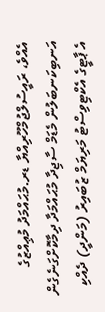އެއްވެ، ރައީސުލްޖުމްހޫރިއްޔާ ޑރ.މުޙައްމަދު މުޢިއްޒުގެ އަނބިކަނބަލުން މެޑަމް ސާޖިދާ މުޙައްމަދާ ދިމާކޮށްގަނެގެން އެ ޕާޓީގެ އެކްޓިވިސްޓު މަރިޔަމް ޒުބައިރު (މަންދީ) ދެއްކި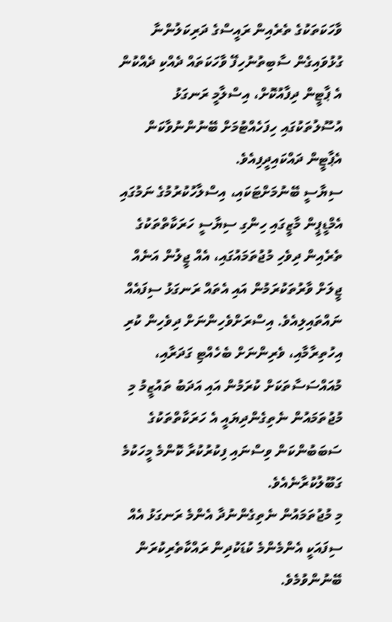ވާހަކަތަކުގެ ތެރެއިން ރައީސްގެ ދަރިކަލުންނާ ގުޅުވައިގެން ސާބިތުނުހިފޭ ވާހަކަތައް ދެއްކި ދެއްކުން އެ ޕާޓީން ދިފާއުކޮށް، އިސްލާމީ ރަނގަޅު އުސޫލުތަކުގައި ހިފަހެއްޓުމަށް ބޭނުންނުވާކަން އެޕާޓީން ދައްކައިދީފިއެވެ.
ސިޔާސީ ބޭނުމަށްޓަކައި، އިސްލާހުކުރުމުގެ ނަމުގައި އެމްޑީޕީން މާޒީގައި ހިންގި ސިޔާސީ ހަރަކާތްތަކުގެ ތެރެއިން ދިވެހި މުޖުތަމައުގައި، އެއް ޖީލުން އަނެއް ޖީލަށް ވާރުތަކުރަމުން އައި އެތައް ރަނގަޅު ސިފައެއް ނައްތައިލިއެވެ. އިސްރަށްވެހިންނަށް ދިވެހިން ކުރި އިހުތިރާމާއި، ވެރިންނަށް ބެހެއްޓި ގަދަރާއި، މުއައްސަސާތަކަށް ކުރަމުން އައި އަދަބު ތައުޒީމު މި މުޖުތަމައުން ނެތިގެންދިޔައީ އެ ހަރަކާތްތަކުގެ ސަބަބުންކަން ވިސްނައި ފިކުރުކުރާ ކޮންމެ މީހަކުމެ ގަބޫލުކުރާނެއެވެ.
މި މުޖުތަމައުން ނެތިގެންނުދާ އެންމެ ރަނގަޅު އެއް ސިފައަކީ އެންމެންމެ ކުޑަކުދިން ރައްކާތެރިކުރަން ބޭނުންވުމެވެ.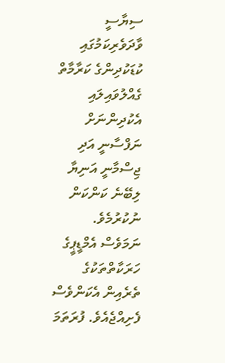ސިޔާސީ ވާދަވެރިކަމުގައި ކުޑަކުދިންގެ ކަރާމާތް ގެއްލުވައިލައި އެކުދިންނަށް ނަފްސާނީ އަދި ޖިސްމާނީ އަނިޔާ ލިބޭނެ ކަންކަން ނުކުރުމެވެ.
ނަމަވެސް އެމްޑީޕީގެ ހަރަކާތްތަކުގެ ތެރެއިން އެކަންވެސް ފެށިއްޖެއެވެ. ފުރަތަމަ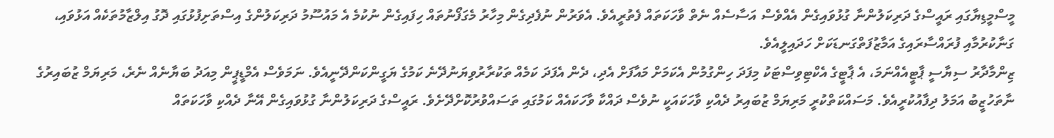މީސްމީޑިޔާގައި ރައީސްގެ ދަރިކަލުންނާ ގުޅުވައިގެން އެއްވެސް އަސާސެއް ނެތް ވާހަކަތައް ފެތުރީއެވެ. އެވަރުން ނުފެދިގެން މިހާރު މެގަފޯނުތައް ހިފައިގެން ނުކުމެ އެ މައުސޫމު ދަރިކަލުންގެ އިސްތަށިފުޅުގައި ދޮގު އިލްޒާމުތަކެއް އަޅުވައި، ގަނާކުރުމާއި ފުރައްސާރައިގެ އަމާޒުފަތްގަނޑަކަށް ހަދައިލީއެވެ.
ޒިންމާދާރު ސިޔާސީ ޕާޓީއެއްނަމަ، އެ ޕާޓީގެ އެކްޓިވިސްޓަކު މިފަދަ ހިންގުމުން އެކަމަށް މައާފަށް އެދި، ދެން އެފަދަ ކަމެއް ތަކުރާރުވިޔަނުދޭނެ ކަމުގެ ޔަގީންކަންދޭނީއެވެ. ނަމަވެސް އެމްޑީޕީން މިއަދު ބަޔާނެއް ނެރެ، މަރިޔަމް ޒުބައިރުގެ ނާތަހުޒީބު އަމަލު ދިފާއުކުރީއެވެ. މަސައްކަތްކުރީ މަރިޔަމް ޒުބައިރު ދެއްކި ވާހަކައަކީ ނުވެސް ދައްކާ ވާހަކައެއް ކަމުގައި ތަސައްވުރުކޮށްދޭށެވެ. ރައީސްގެ ދަރިކަލުންނާ ގުޅުވައިގެން އޭނާ ދެއްކި ވާހަކަތައް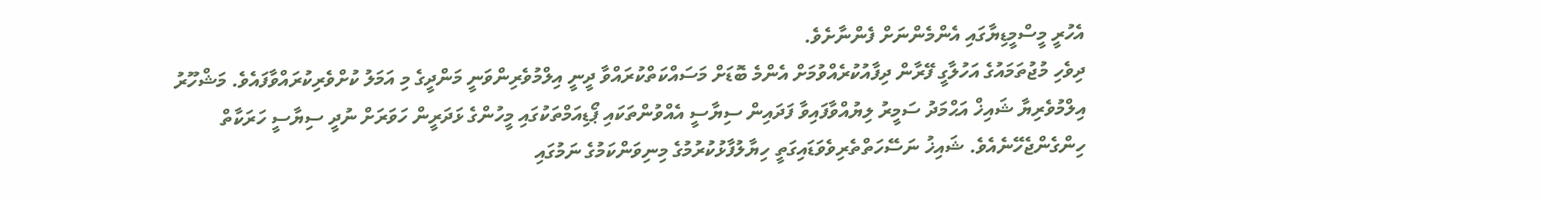އެހުރީ މީސްމީޑިޔާގައި އެންމެންނަށް ފެންނާށެވެ.
ދިވެހި މުޖުތަމައުގެ އަހުލާގީ ފޭރާން ދިފާއުކުރެއްވުމަށް އެންމެ ބޮޑަށް މަސައްކަތްކުރައްވާ ދީނީ އިލްމުވެރިންވަނީ މަންދީގެ މި އަމަލު ކުށްވެރިކުރައްވާފައެވެ. މަޝްހޫރު އިލްމުވެރިޔާ ޝައިޚް އަޙްމަދު ސަމީރު ލިޔުއްވާފައިވާ ފަދައިން ސިޔާސީ އެއްވުންތަކައި ޕޯޑިއަމްތަކުގައި މީހުންގެ ޅަދަރީން ހަވަރަށް ނުދީ ސިޔާސީ ހަރަކާތް ހިންގެންޖެހޭނެއެވެ. ޝައިޚު ނަސޭހަތްތެރިވެވަޑައިގަތީ ހިޔާލުފާޅުކުރުމުގެ މިނިވަންކަމުގެ ނަމުގައި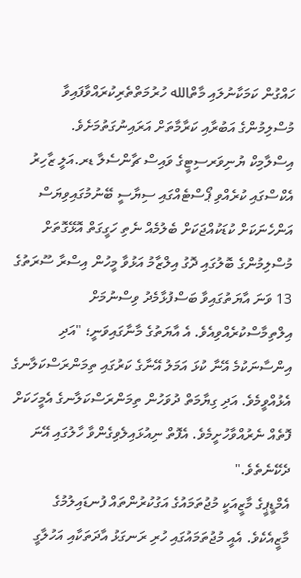ހައްގުން ކަމަކާނުލައި މާތްالله ހުރުމަތްތެރިކުރައްވާފައިވާ މުސްލިމުންގެ އަބުރާއި ކަރާމާތަށް އަރައިނުގަތުމަށެވެ.
އިސްލާމިކް ޔުނިވަރސިޓީގެ ވައިސް ޗާންސެލާ ޑރ.އަލީ ޒާހިރު އެކްސްގައި ކުރެއްވި ޕޯސްޓެއްގައި ސިޔާސީ ބޭނުމުގައިވިޔަސް އަންހެނަކަށް ކުޑަކުއްޖަކަށް ބެލުމެއް ނެތި ހަގީގަތް އޮޅޭގޮތަށް މުސްލިމުންގެ ބޮލުގައި ދޮގު އިލްޒާމު އަޅުވާ މީހުން އިސްރާ ސޫރަތުގެ 13 ވަނަ އާޔަތުގައިވާ ބަސްފުޅާމެދު ވިސްނުމަށް އިލްތިމާސްކުރެއްވިއެވެ. އެ އާޔަތުގެ މާނާގައިވަނީ؛ "އަދި އިންސާނަކުމެ އޭނާ ކުޅަ އަމަލު އޭނާގެ ކަރުގައި ތިމަންރަސްކަލާނގެ އެޅުއްވީމެވެ. އަދި ގިޔާމަތް ދުވަހުން ތިމަންރަސްކަލާނގެ އެމީހަކަށް ފޮތެއް ނެރުއްވާހުށީމެވެ. އެފޮތް ނިއުޅައިލެވިގެންވާ ހާލުގައި އޭނަ ދެކޭނެތެވެ."
އެމްޑީޕީގެ މާޒީއަކީ މުޖުތަމައުގެ އަގުކުރުންތައް ފުނޑައިލުމުގެ މާޒީއެކެވެ. އެއީ މުޖުތަމައުގައި ހުރި ރަނގަޅު އާދަތަކާއި އަހުލާގީ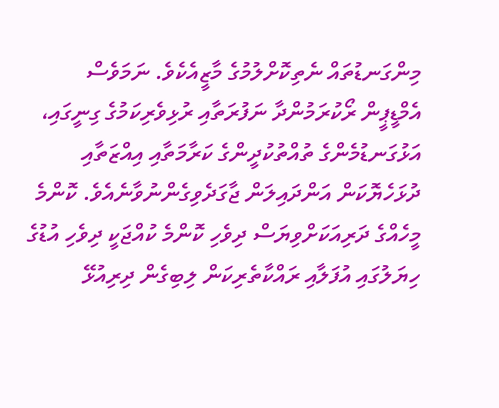މިންގަނޑުތައް ނެތިކޮށްލުމުގެ މާޒީއެކެވެ. ނަމަވެސް އެމްޑީޕީން ރޯކުރަމުންދާ ނަފުރަތާއި ރުޅިވެރިކަމުގެ ގިނީގައި، އަޅުގަނޑުމެންގެ ތުއްތުކުދީންގެ ކަރާމަތާއި އިއްޒަތާއި ދުޅަހެޔޮކަން އަންދައިލަން ޖާގަދެވިގެންނުވާނެއެވެ. ކޮންމެ މީހެއްގެ ދަރިއަކަށްވިޔަސް ދިވެހި ކޮންމެ ކުއްޖަކީ ދިވެހި އުޑުގެ ހިޔަލުގައި އުފަލާއި ރައްކާތެރިކަން ލިބިގެން ދިރިއުޅޭ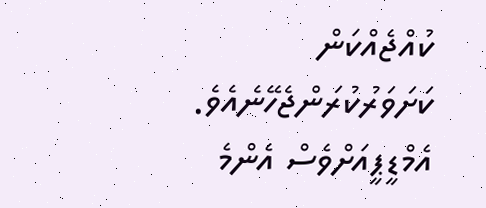ކުއްޖެއްކަން ކަށަވަރުކުރަންޖެހޭނެއެވެ. އެމްޑީޕީއަށްވެސް އެންމެ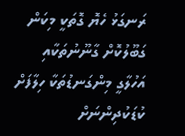ރަނގަޅު ހެޔޮ ގޮތަކީ މިކަން ގަބޫލުކޮށް ގާނޫނުތަކާއި އަހުލާގީ މިންގަނޑުތަކާ ހިލާފަށް ކުޑަކުދިންނަށް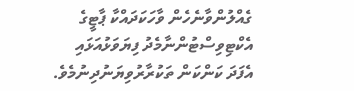ގެއްލުންވާނެހެން ވާހަކަދައްކާ ޕާޓީގެ އެކްޓިވިސްޓުންނާމެދު ފިޔަވަޅުއަޅައި އެފަދަ ކަންކަން ތަކުރާރުވިޔަނުދިނުމެވެ.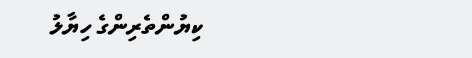ކިޔުންތެރިންގެ ހިޔާލު